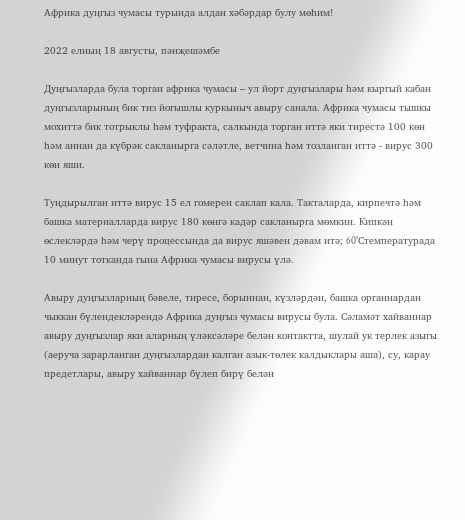Африка дуңгыз чумасы турында алдан хәбәрдар булу мөһим!

2022 елның 18 августы, пәнҗешәмбе

Дуңгызларда була торган африка чумасы – ул йорт дуңгызлары һәм кыргый кабан дуңгызларының бик тиз йогышлы куркыныч авыру санала. Африка чумасы тышкы мохиттә бик тотрыклы һәм туфракта, салкында торган иттә яки тирестә 100 көн һәм аннан да күбрәк сакланырга сәләтле, ветчина һәм тозланган иттә - вирус 300 көн яши.

Туңдырылган иттә вирус 15 ел гомерен саклап кала. Такталарда, кирпечтә һәм башка материалларда вирус 180 көнгә кадәр сакланырга мөмкин. Кипкән өслекләрдә һәм черү процессында да вирус яшәвен дәвам итә; 60°Cтемпературада 10 минут тотканда гына Африка чумасы вирусы үлә.

Авыру дуңгызларның бәвеле, тиресе, борыннан, күзләрдән, башка органнардан чыккан бүлендекләрендә Африка дуңгыз чумасы вирусы була. Сәламәт хайваннар авыру дуңгызлар яки аларның үләксәләре белән контактта, шулай ук терлек азыгы (аеруча зарарланган дуңгызлардан калган азык-төлек калдыклары аша), су, карау предетлары, авыру хайваннар бүлеп бирү белән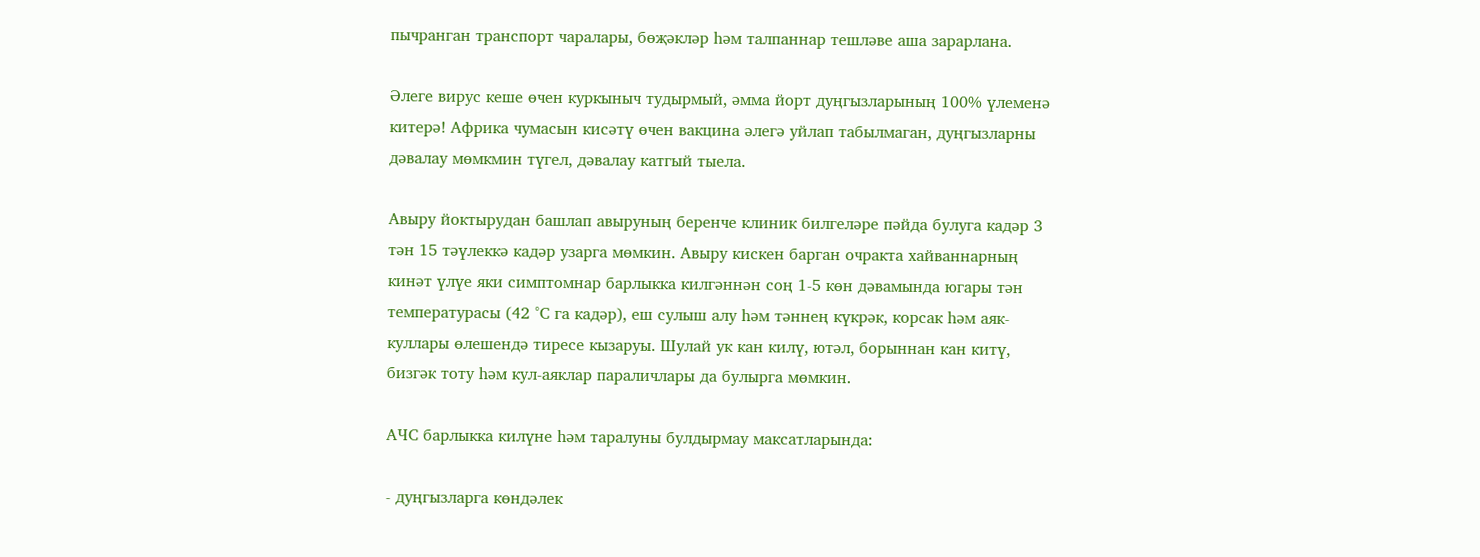пычранган транспорт чаралары, бөҗәкләр һәм талпаннар тешләве аша зарарлана.

Әлеге вирус кеше өчен куркыныч тудырмый, әмма йорт дуңгызларының 100% үлеменә китерә! Африка чумасын кисәтү өчен вакцина әлегә уйлап табылмаган, дуңгызларны дәвалау мөмкмин түгел, дәвалау катгый тыела.

Авыру йоктырудан башлап авыруның беренче клиник билгеләре пәйда булуга кадәр 3 тән 15 тәүлеккә кадәр узарга мөмкин. Авыру кискен барган очракта хайваннарның кинәт үлүе яки симптомнар барлыкка килгәннән соң 1-5 көн дәвамында югары тән температурасы (42 °С га кадәр), еш сулыш алу һәм тәннең күкрәк, корсак һәм аяк-куллары өлешендә тиресе кызаруы. Шулай ук кан килү, ютәл, борыннан кан китү, бизгәк тоту һәм кул-аяклар параличлары да булырга мөмкин.

АЧС барлыкка килүне һәм таралуны булдырмау максатларында:

- дуңгызларга көндәлек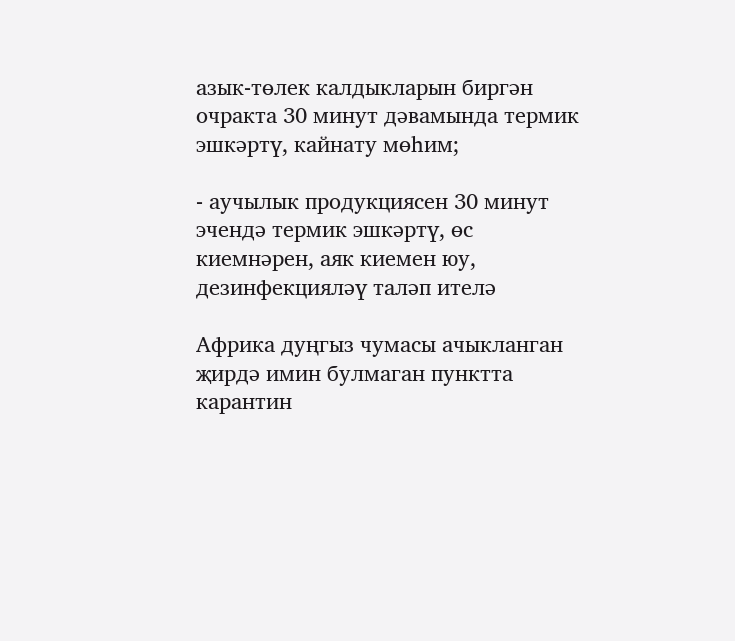азык-төлек калдыкларын биргән очракта 30 минут дәвамында термик эшкәртү, кайнату мөһим;

- аучылык продукциясен 30 минут эчендә термик эшкәртү, өс киемнәрен, аяк киемен юу, дезинфекцияләү таләп ителә

Африка дуңгыз чумасы ачыкланган җирдә имин булмаган пунктта карантин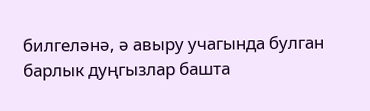билгеләнә, ә авыру учагында булган барлык дуңгызлар башта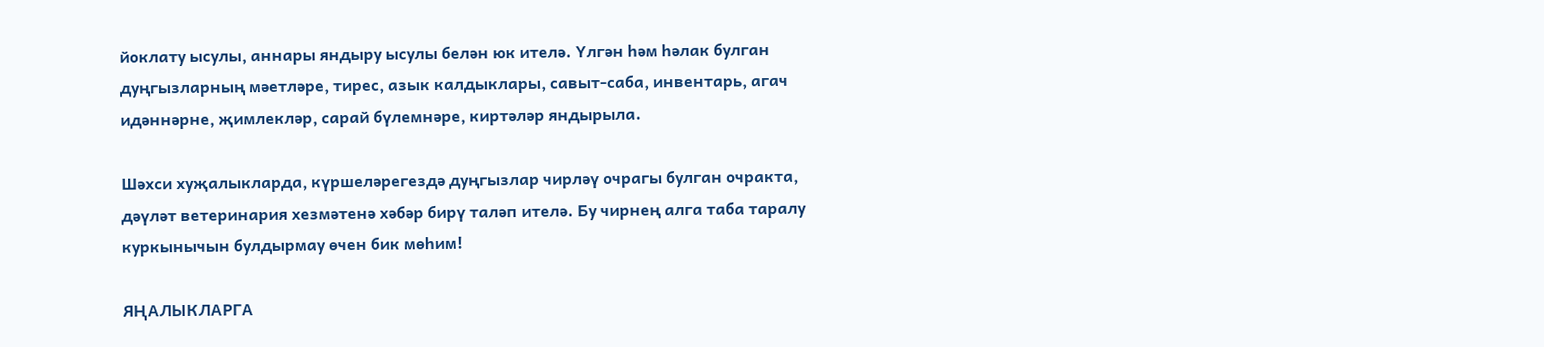йоклату ысулы, аннары яндыру ысулы белән юк ителә. Үлгән һәм һәлак булган дуңгызларның мәетләре, тирес, азык калдыклары, савыт-саба, инвентарь, агач идәннәрне, җимлекләр, сарай бүлемнәре, киртәләр яндырыла.

Шәхси хуҗалыкларда, күршеләрегездә дуңгызлар чирләү очрагы булган очракта, дәүләт ветеринария хезмәтенә хәбәр бирү таләп ителә. Бу чирнең алга таба таралу куркынычын булдырмау өчен бик мөһим!

ЯҢАЛЫКЛАРГА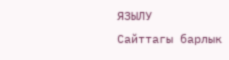ЯЗЫЛУ
Сайттагы барлык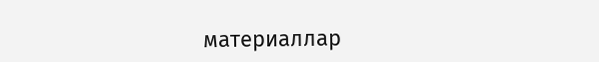материаллар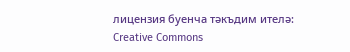лицензия буенча тәкъдим ителә:
Creative Commons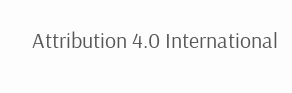Attribution 4.0 International